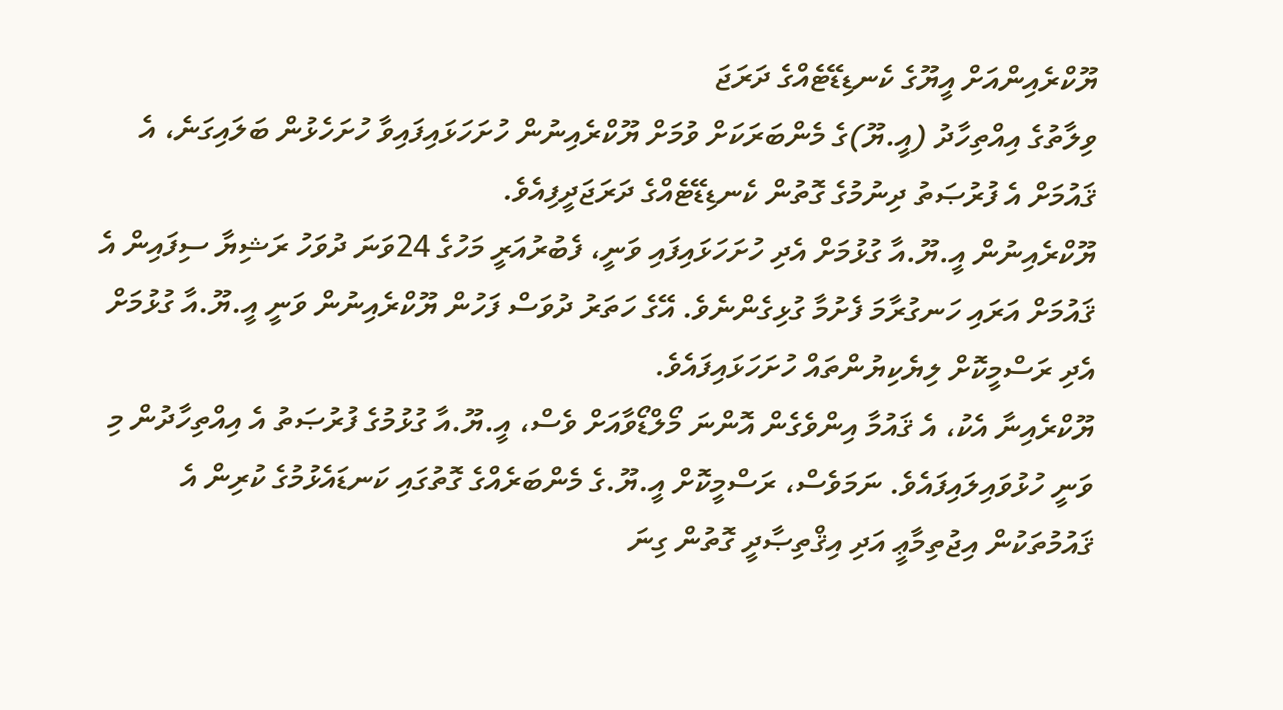ޔޫކްރެއިންއަށް އީޔޫގެ ކެނޑިޑޭޓެއްގެ ދަރަޖަ
ވިލާތުގެ އިއްތިހާދު (އީ.ޔޫ)ގެ މެންބަރަކަށް ވުމަށް ޔޫކްރެއިނުން ހުށަހަޅައިފައިވާ ހުށަހެޅުން ބަލައިގަނެ، އެ ޤައުމަށް އެ ފުރުޞަތު ދިނުމުގެ ގޮތުން ކެނޑިޑޭޓެއްގެ ދަރަޖަދީފިއެވެ.
ޔޫކްރެއިނުން އީ.ޔޫ.އާ ގުޅުމަށް އެދި ހުށަހަޅައިފައި ވަނީ، ފެބުރުއަރީ މަހުގެ 24ވަނަ ދުވަހު ރަޝިޔާ ސިފައިން އެ ޤައުމަށް އަރައި ހަނގުރާމަ ފެށުމާ ގުޅިގެންނެވެ. އޭގެ ހަތަރު ދުވަސް ފަހުން ޔޫކްރެއިނުން ވަނީ އީ.ޔޫ.އާ ގުޅުމަށް އެދި ރަސްމީކޮށް ލިޔެކިޔުންތައް ހުށަހަޅައިފައެވެ.
ޔޫކްރެއިނާ އެކު، އެ ޤައުމާ އިންވެގެން އޮންނަ މޯލްޑޯވާއަށް ވެސް، އީ.ޔޫ.އާ ގުޅުމުގެ ފުރުޞަތު އެ އިއްތިހާދުން މި ވަނީ ހުޅުވައިލައިފައެވެ. ނަމަވެސް، ރަސްމީކޮށް އީ.ޔޫ.ގެ މެންބަރެއްގެ ގޮތުގައި ކަނޑައެޅުމުގެ ކުރިން އެ ޤައުމުތަކުން އިޖުތިމާޢީ އަދި އިޤްތިޞާދީ ގޮތުން ގިނަ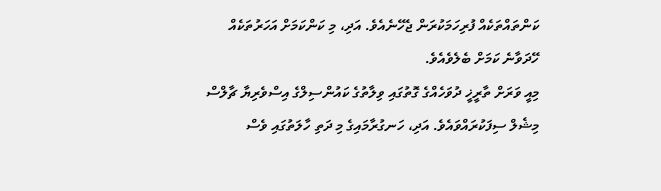ކަންތައްތަކެއް ފުރިހަމަކުރަން ޖެހޭނެއެވެ. އަދި، މި ކަންކަމަށް އަހަރުތަކެއް ހޭދަވާނެ ކަމަށް ބެލެވެއެވެ.
މިއީ ވަރަށް ތާރީޚީ ދުވަހެއްގެ ގޮތުގައި ވިލާތުގެ ކައުންސިލްގެ އިސްވެރިޔާ ޗާލްސް މިޝެލް ސިފަކުރައްވައެވެ. އަދި، ހަނގުރާމައިގެ މި ދަތި ހާލަތުގައި ވެސް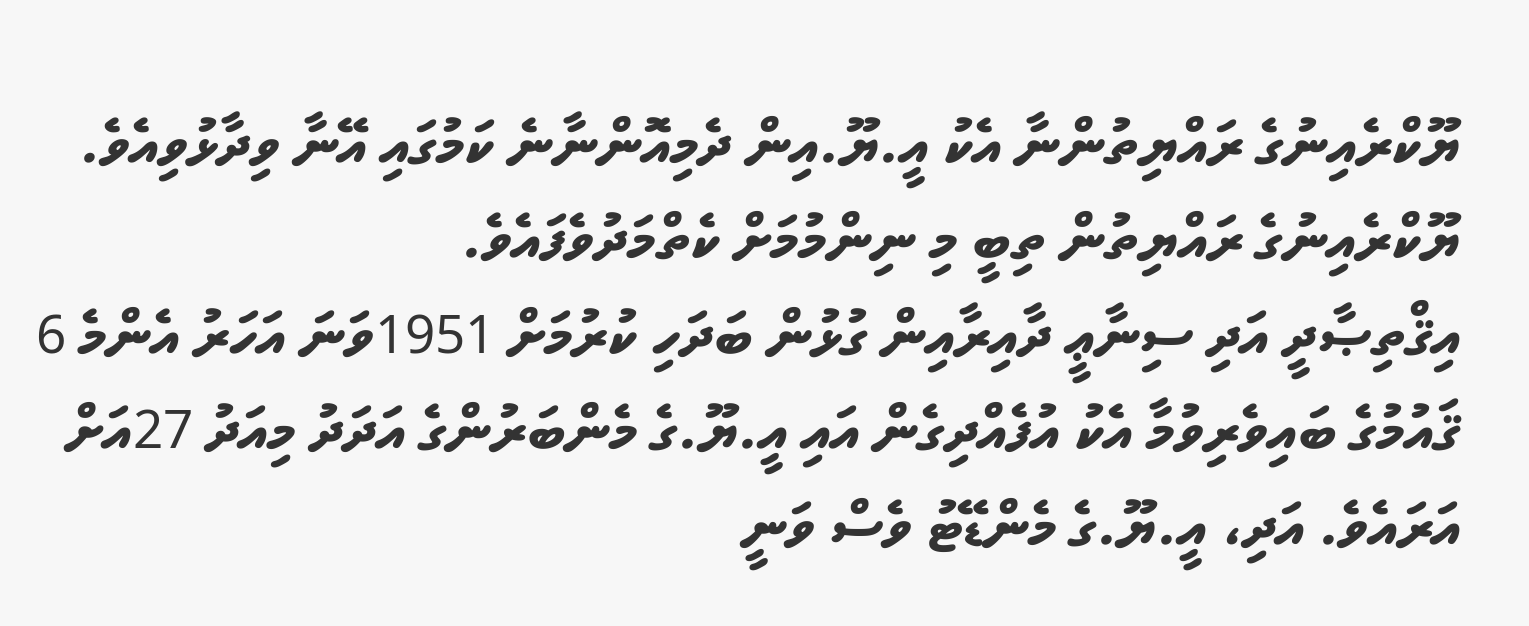ޔޫކްރެއިނުގެ ރައްޔިތުންނާ އެކު އީ.ޔޫ.އިން ދެމިއޮންނާނެ ކަމުގައި އޭނާ ވިދާޅުވިއެވެ. ޔޫކްރެއިނުގެ ރައްޔިތުން ތިބީ މި ނިންމުމަށް ކެތްމަދުވެފައެވެ.
އިޤްތިޞާދީ އަދި ސިނާޢީ ދާއިރާއިން ގުޅުން ބަދަހި ކުރުމަށް 1951ވަނަ އަހަރު އެންމެ 6 ޤައުމުގެ ބައިވެރިވުމާ އެކު އުފެއްދިގެން އައި އީ.ޔޫ.ގެ މެންބަރުންގެ އަދަދު މިއަދު 27އަށް އަރައެވެ. އަދި، އީ.ޔޫ.ގެ މެންޑޭޓު ވެސް ވަނީ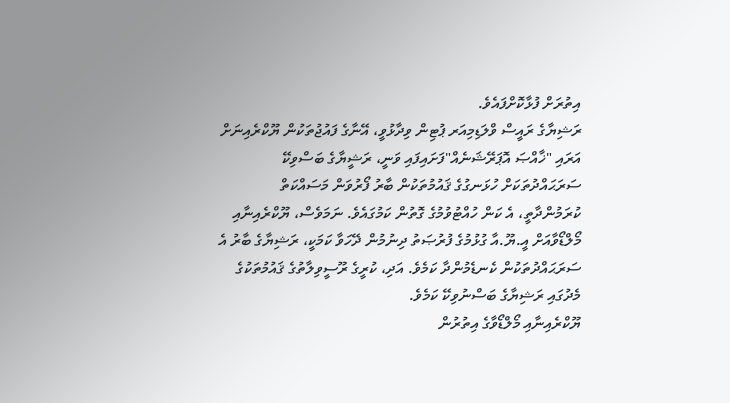އިތުރަށް ފުޅާކޮށްފައެވެ.
ރަޝިޔާގެ ރައީސް ވްލަޑިމިއަރ ޕުޓިން ވިދާޅުވީ، އޭނާގެ ފައުޖުތަކުން ޔޫކްރެއިނަށް އަރައި "ޚާއްޞަ އޮޕަރޭޝަނެއް"ފަށައިފައި ވަނީ، ރަޝީޔާގެ ބަސްވިކޭ ސަރަޙައްދުތަކަށް ހުޅަނގުގެ ޤައުމުތަކުން ބާރު ފޯރުވަން މަސައްކަތް ކުރަމުންދާތީ، އެ ކަން ހުއްޓުވުމުގެ ގޮތުން ކަމުގައެވެ. ނަމަވެސް، ޔޫކްރެއިނާއި މޯލްޑޯވާއަށް އީ.ޔޫ.އާ ގުޅުމުގެ ފުރުޞަތު ދިނުމުން ދޭހަވާ ކަމަކީ، ރަޝިޔާގެ ބާރު އެ ސަރަޙައްދުތަކުން ކެނޑެމުންދާ ކަމެވެ. އަދި، ކުރީގެ ރޫސީވިލާތުގެ ޤައުމުތަކުގެ މެދުގައި ރަޝިޔާގެ ބަސްނުވިކޭ ކަމެވެ.
ޔޫކްރެއިނާއި މޯލްޑޯވާގެ އިތުރުން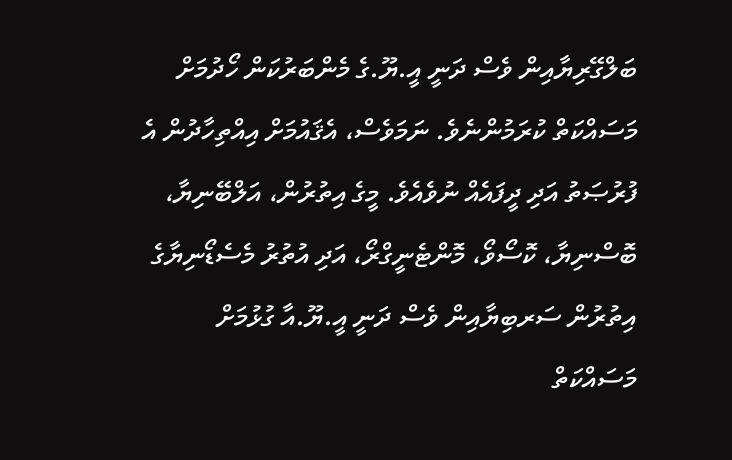ބަލްގޭރިޔާއިން ވެސް ދަނީ އީ.ޔޫ.ގެ މެންބަރުކަން ހޯދުމަށް މަސައްކަތް ކުރަމުންނެވެ. ނަމަވެސް، އެޤައުމަށް އިއްތިހާދުން އެ ފުރުޞަތު އަދި ދީފައެއް ނުވެއެވެ. މީގެ އިތުރުން، އަލްބޭނިޔާ، ބޮސްނިޔާ، ކޮސޯވޯ، މޮންޓެނީގްރޯ، އަދި އުތުރު މެސެޑޯނިޔާގެ އިތުރުން ސަރބިޔާއިން ވެސް ދަނީ އީ.ޔޫ.އާ ގުޅުމަށް މަސައްކަތް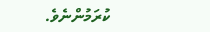ކުރަމުންނެވެ.